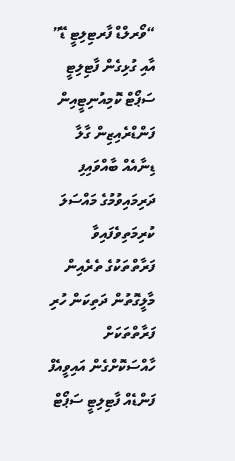“ވޯރލްޑް ފާރޓިލިޓީ ޑޭ” އާއި ގުޅިގެން ފާޓިލިޓީ ސަޕޯޓް ކޮމިއުނިޓީއިން ފަންޑްރެއިޒިން ގާލާ ޑިނާއެއް ބާއްވައިފި
ދަރިމައިވުމުގެ މައްސަލަ ކުރިމަތިވެފައިވާ ފަރާތްތަކުގެ ތެރެއިން މާލީގޮތުން ދަތިކަން ހުރި ފަރާތްތަކަށް ހާއްސަކޮށްގެން އައިވީއެފް ފަންޑެއް ފާޓިލިޓީ ސަޕޯޓް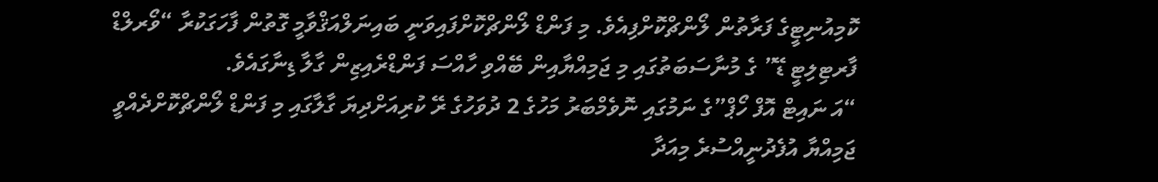ކޮމިއުނިޓީގެ ފަރާތުން ލޯންޗްކޮށްފިއެވެ. މި ފަންޑް ލޯންޗްކޮށްފައިވަނީ ބައިނަލްއަޤްވާމީ ގޮތުން ފާހަގަކުރާ “ވޯރލްޑް ފާރޓިލިޓީ ޑޭ” ގެ މުނާސަބަތުގައި މި ޖަމިއްޔާއިން ބޭއްވި ހާއްސަ ފަންޑްރެއިޒިން ގާލާ ޑިނާގައެވެ.
“އަ ނައިޓް އޮފް ހޯޕް”ގެ ނަމުގައި ނޮވެމްބަރު މަހުގެ 2 ދުވަހުގެ ރޭ ކުރިއަށްދިޔަ ގާލާގައި މި ފަންޑް ލޯންޗްކޮށްދެއްވީ ޖަމިއްޔާ އުފެދުނީއްސުރެ މިއަދާ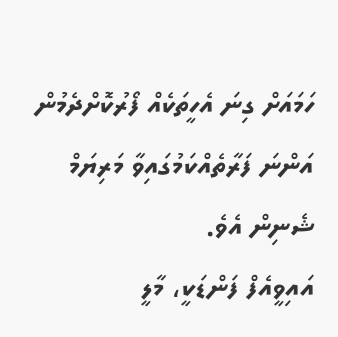ހަމައަށް ގިނަ އެހީތަކެއް ފޯރުކޮށްދެމުން އަންނަ ފަރާތެއްކަމުގައިވާ މަރިޔަމް ޝެނިން އެވެ.
އައިވީއެފް ފަންޑަކީ، މާލީ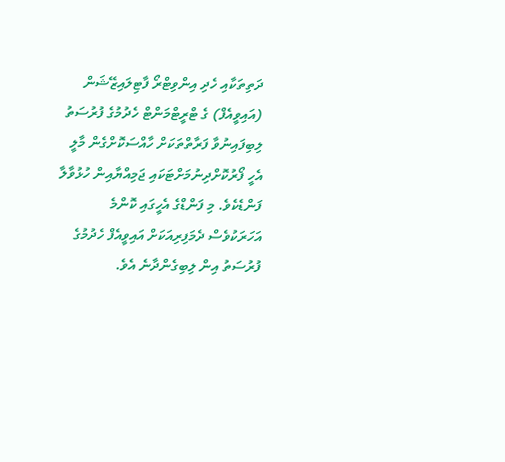ދަތިތަކާއި ހެދި އިންވިޓްރޯ ފާޓިލައިޒޭޝަން (އައިވީއެފް) ގެ ޓްރީޓްމަންޓް ހެދުމުގެ ފުރުސަތު ލިބިފައިނުވާ ފަރާތްތަކަށް ހާއްސަކޮށްގެން މާލީ އެހީ ފޯރުކޮށްދިނުމަށްޓަކައި ޖަމިއްޔާއިން ހުޅުވާލާ ފަންޑެކެވެ. މި ފަންޑްގެ އެހީގައި ކޮންމެ އަހަރަކުވެސް ދެމަފިރިއަކަށް އައިވީއެފް ހެދުމުގެ ފުރުސަތު އިން ލިބިގެންދާނެ އެވެ.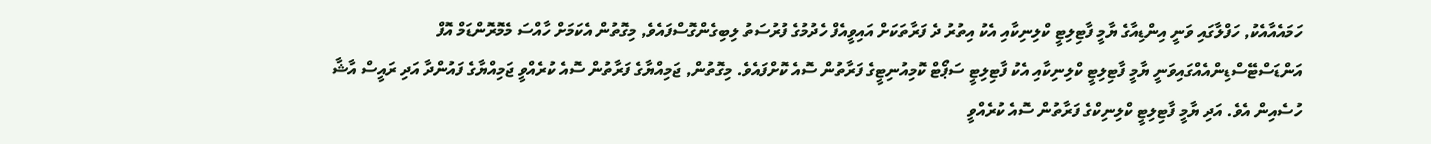ހަމައެއާއެކު, ހަފްލާގައި ވަނީ އިންޑިއާގެ ޔާމީ ފާޓިލިޓީ ކްލިނިކާއި އެކު އިތުރު ދެ ފަރާތަކަށް އައިވީއެފް ހެދުމުގެ ފުރުސަތު ލިބިގެންގޮސްފައެވެ, މިގޮތުން އެކަމަށް ހާއްސަ މެމޮރޮންޑަމް އޮފް އަންޑަސްޓޭސްޑިންއެއްގައިވަނީ ޔާމީ ފާޓިލިޓީ ކްލިނިކާއި އެކު ފާޓިލިޓީ ސަޕޯޓް ކޮމިއުނިޓީގެ ފަރާތުން ސޮއެ ކޮށްފައެވެ. މިގޮތުން, ޖަމިއްޔާގެ ފަރާތުން ސޮއެ ކުރެއްވީ ޖަމިއްޔާގެ ފައުންދާ އަދި ރައީސް އާޝާ ހުސެއިން އެވެ. އަދި ޔާމީ ފާޓިލިޓީ ކްލިނިކްގެ ފަރާތުން ސޮއެ ކުރެއްވީ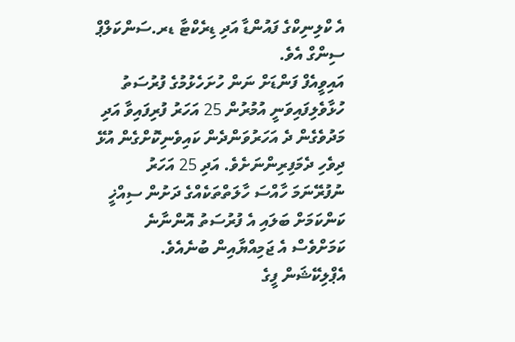އެ ކްލިނިކްގެ ފައުންޑާ އަދި ޑިރެކްޓާ ޑރ.ސަންކަލްޕް ސިންގް އެވެ.
އައިވީއެފް ފަންޑަށް ނަން ހުށަހެޅުމުގެ ފުރުސަތު ހުޅާވެލިފައިވަނީ އުމުރުން 25 އަހަރު ފުރިފައިވާ އަދި މަދުވެގެން ދެ އަހަރުވަންދެން ކައިވެނިކޮށްގެން އުޅޭ ދިވެހި ދެމަފިރިންނަށެވެ. އަދި 25 އަހަރު ނުފުރޭނަމަ ހާއްސަ ހާލަތްތަކެއްގެ ދަށުން ސިއްޚީ ކަންކަމަށް ބަލައި އެ ފުރުސަތު އޮންނާނެ ކަމަށްވެސް އެ ޖަމިއްޔާއިން ބުނެއެވެ. އެޕްލިކޭޝަން ފީގެ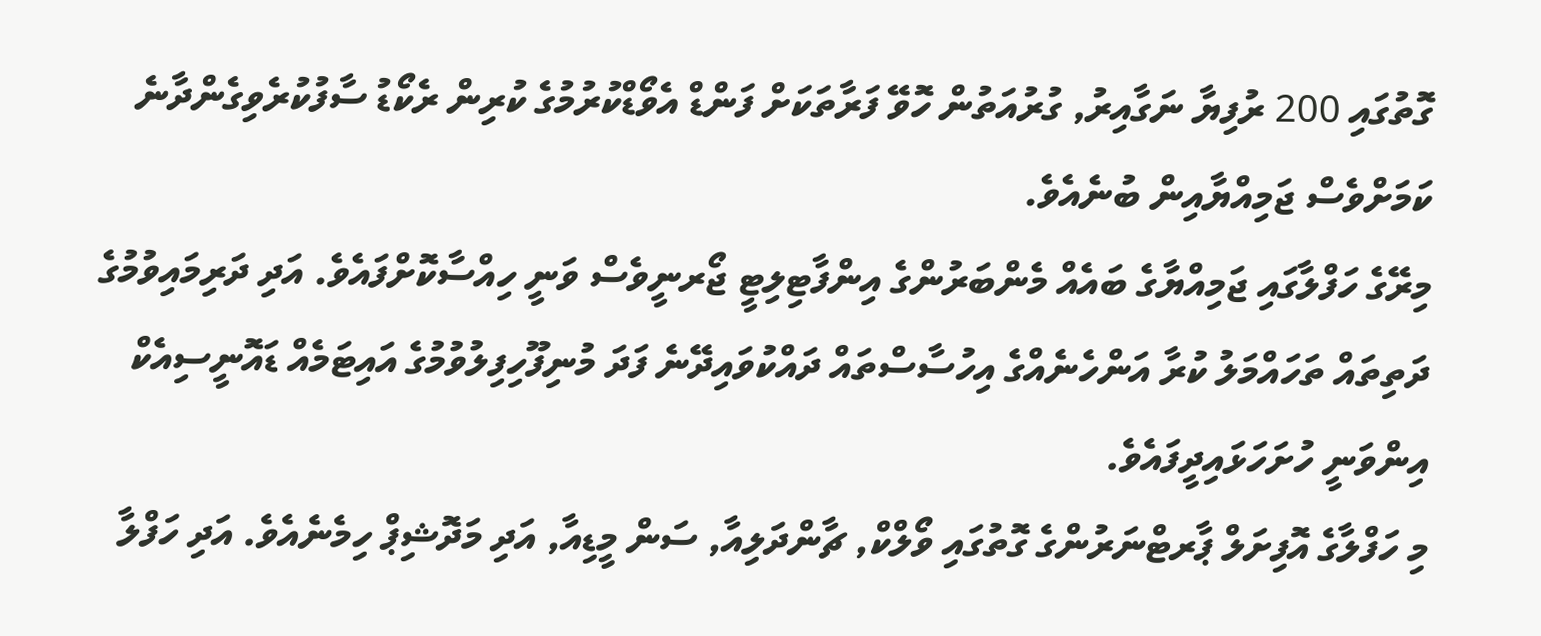ގޮތުގައި 200 ރުފިޔާ ނަގާއިރު, ގުރުއަތުން ހޮވޭ ފަރާތަކަށް ފަންޑް އެވޯޑްކުރުމުގެ ކުރިން ރެކޯޑު ސާފުކުރެވިގެންދާނެ ކަމަށްވެސް ޖަމިއްޔާއިން ބުނެއެވެ.
މިރޭގެ ހަފްލާގައި ޖަމިއްޔާގެ ބައެއް މެންބަރުންގެ އިންފާޓިލިޓީ ޖޯރނީވެސް ވަނީ ހިއްސާކޮށްފައެވެ. އަދި ދަރިމައިވުމުގެ ދަތިތައް ތަހައްމަލު ކުރާ އަންހެނެއްގެ އިހުސާސްތައް ދައްކުވައިދޭނެ ފަދަ މުނިފޫހިފިލުވުމުގެ އައިޓަމެއް ޑައޮނީސިއެކް އިންވަނީ ހުށަހަޅައިދީފައެވެ.
މި ހަފްލާގެ އޮފިށަލް ޕާރޓްނަރުންގެ ގޮތުގައި ވޯލްކް, ޗާންދަލިއާ, ސަން މީޑިއާ, އަދި މަދޮޝިޕް ހިމެނެއެވެ. އަދި ހަފްލާ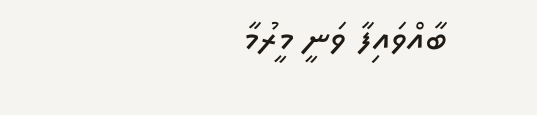ބާއްވައިފާ ވަނީ މީރުމާ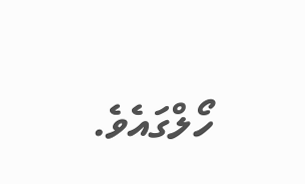ހޯލްގައެވެ.